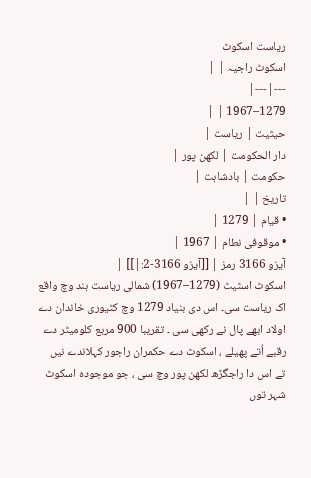ریاست اسکوٹ
اسکوٹ راجیہ | |
---|---|
1279–1967 | |
حیثیت | ریاست |
دار الحکومت | لکھن پور |
حکومت | بادشاہت |
تاریخ | |
• قیام | 1279 |
• موقوفی نطام | 1967 |
آیزو 3166 رمز | [[آیزو 3166-2:|]] |
اسکوٹ اسٹیٹ (1279–1967) شمالی ریاست ہند وچ واقع اک ریاست سی۔ اس دی بنیاد 1279 وچ کٹیوری خاندان دے اولاد ابھے پال نے رکھی سی ۔ تقریبا 900 مربع کلومیٹر دے رقبے اُتے پھیلے ، اسکوٹ دے حکمران راجور کہلاندے نيں تے اس دا راجگڑھ لکھن پور وچ سی ، جو موجودہ اسکوٹ شہر توں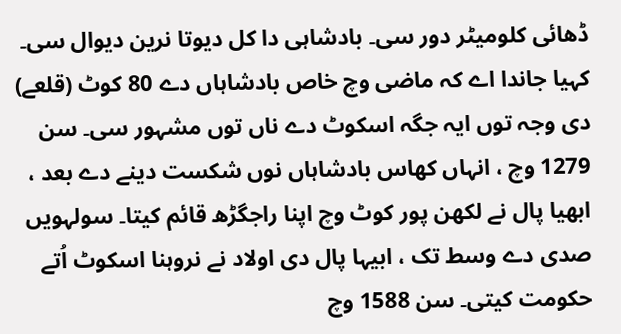ڈھائی کلومیٹر دور سی۔ بادشاہی دا کل دیوتا نرین دیوال سی۔
کہیا جاندا اے کہ ماضی وچ خاص بادشاہاں دے 80 کوٹ (قلعے) دی وجہ توں ایہ جگہ اسکوٹ دے ناں توں مشہور سی۔ سن 1279 وچ ، انہاں کھاس بادشاہاں نوں شکست دینے دے بعد ، ابھیا پال نے لکھن پور کوٹ وچ اپنا راجگڑھ قائم کيتا۔ سولہويں صدی دے وسط تک ، ابیہا پال دی اولاد نے نروہنا اسکوٹ اُتے حکومت کیتی۔ سن 1588 وچ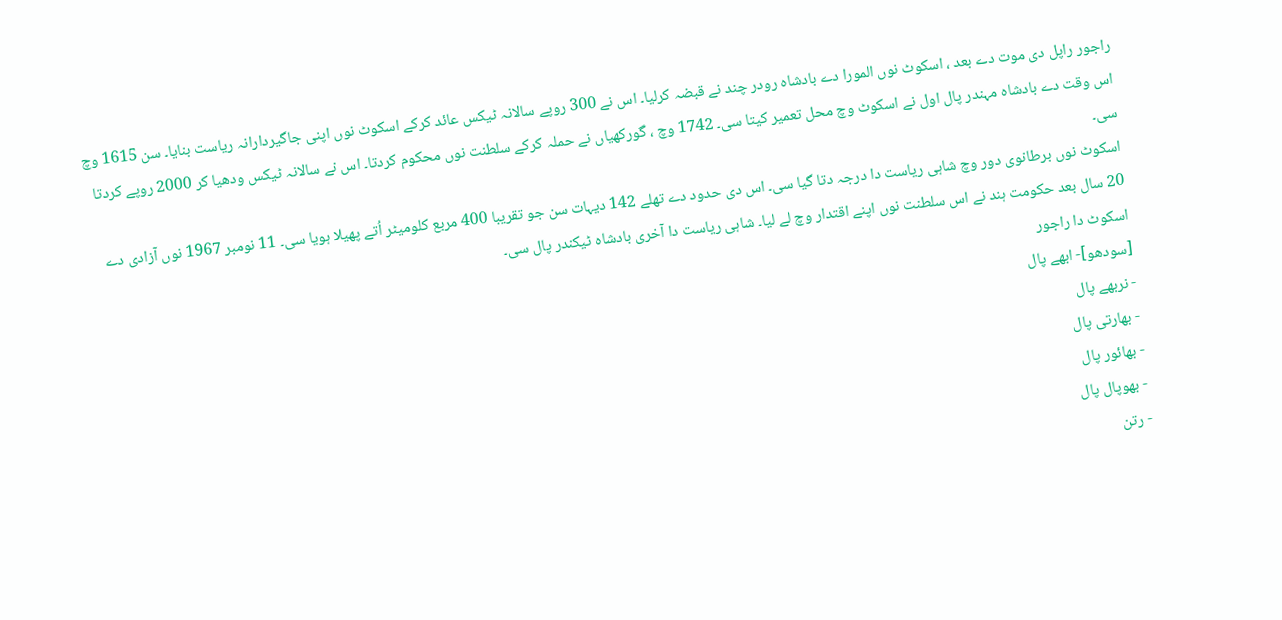راجور راپل دی موت دے بعد ، اسکوٹ نوں المورا دے بادشاہ رودر چند نے قبضہ کرلیا۔ اس نے 300 روپے سالانہ ٹیکس عائد کرکے اسکوٹ نوں اپنی جاگیردارانہ ریاست بنایا۔ سن 1615 وچ اس وقت دے بادشاہ مہندر پال اول نے اسکوٹ وچ محل تعمیر کيتا سی۔ 1742 وچ ، گورکھیاں نے حملہ کرکے سلطنت نوں محکوم کردتا۔ اس نے سالانہ ٹیکس ودھیا کر 2000 روپے کردتا سی۔
اسکوٹ نوں برطانوی دور وچ شاہی ریاست دا درجہ دتا گیا سی۔ اس دی حدود دے تھلے 142 دیہات سن جو تقریبا 400 مربع کلومیٹر اُتے پھیلا ہويا سی۔ 11 نومبر 1967 نوں آزادی دے 20 سال بعد حکومت ہند نے اس سلطنت نوں اپنے اقتدار وچ لے لیا۔ شاہی ریاست دا آخری بادشاہ ٹیکندر پال سی۔
اسکوٹ دا راجور
[سودھو]- ابھے پال
- نربھے پال
- بھارتی پال
- بھائور پال
- بھوپال پال
- رتن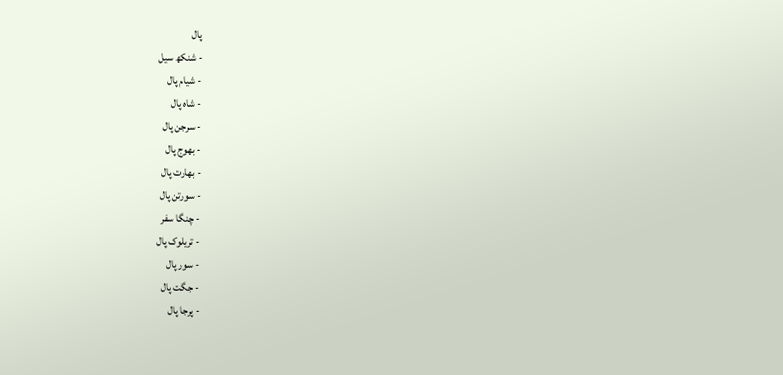پال
- شنکھ سیل
- شیام پال
- شاہ پال
- سرجن پال
- بھوج پال
- بھارت پال
- سورتن پال
- چنگا سفر
- تریلوک پال
- سور پال
- جگت پال
- پرجا پال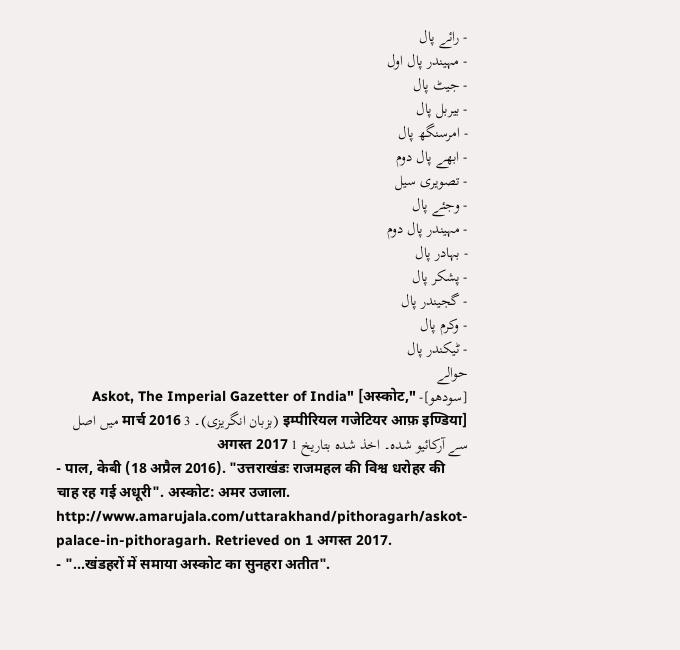- رائے پال
- مہیندر پال اول
- جیٹ پال
- بیربل پال
- امرسنگھ پال
- ابھے پال دوم
- تصویری سیل
- وجئے پال
- مہیندر پال دوم
- بہادر پال
- پشکر پال
- گجیندر پال
- وکرم پال
- ٹیکندر پال
حوالے
[سودھو]- "Askot, The Imperial Gazetter of India" [अस्कोट, इम्पीरियल गजेटियर आफ़ इण्डिया] (بزبان انگریزی)۔ 3 मार्च 2016 میں اصل سے آرکائیو شدہ۔ اخذ شدہ بتاریخ 1 अगस्त 2017
- पाल, केबी (18 अप्रैल 2016). "उत्तराखंडः राजमहल की विश्व धरोहर की चाह रह गई अधूरी". अस्कोट: अमर उजाला. http://www.amarujala.com/uttarakhand/pithoragarh/askot-palace-in-pithoragarh. Retrieved on 1 अगस्त 2017.
- "...खंडहरों में समाया अस्कोट का सुनहरा अतीत".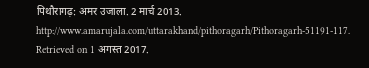पिथौरागढ़: अमर उजाला. 2 मार्च 2013. http://www.amarujala.com/uttarakhand/pithoragarh/Pithoragarh-51191-117. Retrieved on 1 अगस्त 2017.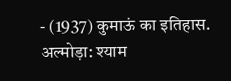- (1937) कुमाऊं का इतिहास. अल्मोड़ा: श्याम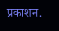प्रकाशन.